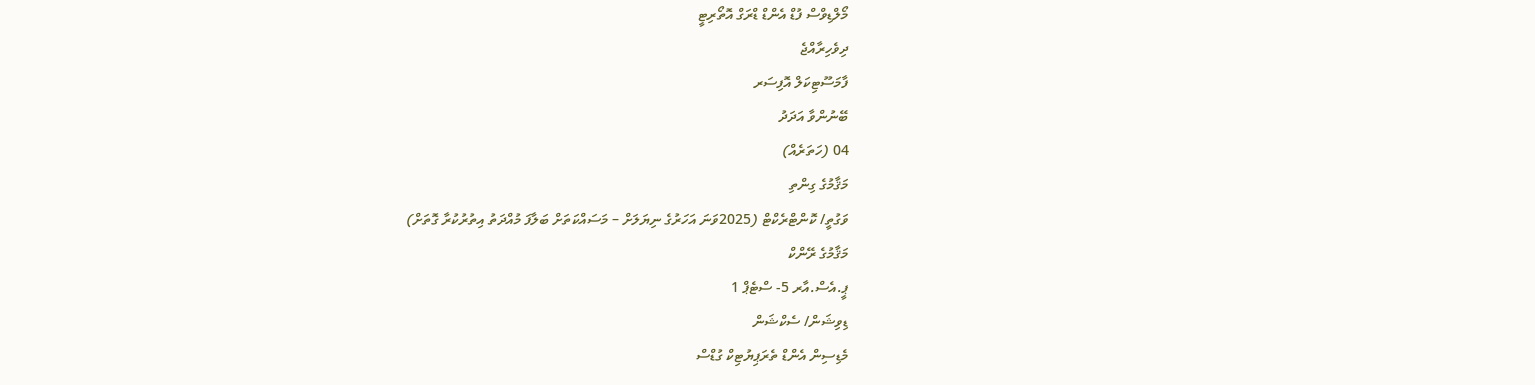މޯލްޑިވްސް ފުޑް އެންޑް ޑްރަގް އޮތޯރިޓީ
ދިވެހިރާއްޖެ
ފާމަސޫޓިކަލް އޮފިސަރ
ބޭނުންވާ އަދަދު
04 (ހަތަރެއް)
މަޤާމުގެ ގިންތި
ވަގުތީ/ ކޮންޓްރެކްޓް (2025ވަނަ އަހަރުގެ ނިޔަލަށް – މަސައްކަތަށް ބަލާފަ މުއްދަތު އިތުރުކުރާ ގޮތަށް)
މަޤާމުގެ ރޭންކް
ޕީ.އެސް.އާރ 5- ސްޓެޕް 1
ޑިވިޝަން/ ސެކްޝަން
މެޑިސިން އެންޑް ތެރަޕިޔުޓިކް ގުޑްސް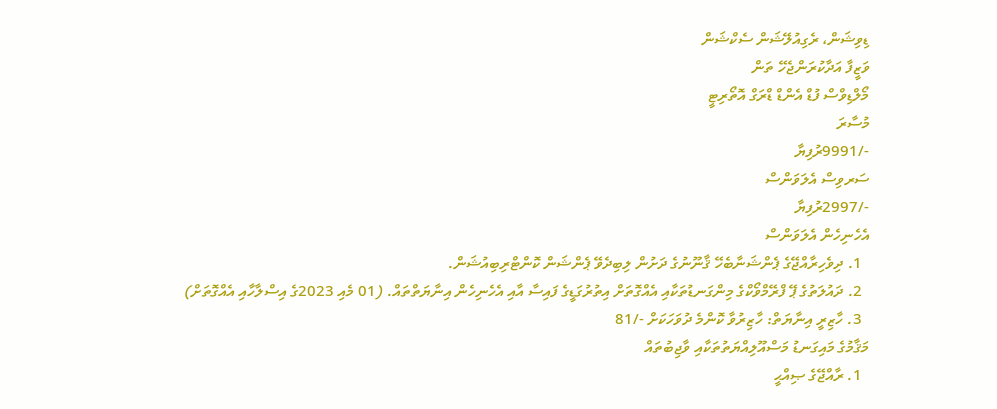ޑިވިޝަން، ރެގިއުލޭޝަން ސެކްޝަން
ވަޒީފާ އަދާކުރަންޖެހޭ ތަން
މޯލްޑިވްސް ފުޑް އެންޑް ޑްރަގް އޮތޯރިޓީ
މުސާރަ
-/9991ރުފިޔާ
ސަރވިސް އެލަވަންސް
-/2997ރުފިޔާ
އެހެނިހެން އެލަވަންސް
  1. ދިވެހިރާއްޖޭގެ ޕެންޝަނާބެހޭ ޤާނޫނުގެ ދަށުން ލިބިދެވޭ ޕެންޝަން ކޮންޓްރިބިއުޝަން.
  2. ދައުލަތުގެ ޕޭ ފްރޭމްވޯކްގެ މިންގަނޑުތަކާއި އެއްގޮތަށް އިތުރުގަޑީގެ ފައިސާ އާއި އެހެނިހެން އިނާޔަތްތައް. (01 މެއި 2023ގެ އިސްލާހާއި އެއްގޮތަށް)
  3. ހާޒިރީ އިނާޔަތް: ހާޒިރުވާ ކޮންމެ ދުވަހަކަށް -/81
މަޤާމުގެ މައިގަނޑު މަސްއޫލިއްޔަތުތަކާއި ވާޖިބުތައް
  1. ރާއްޖޭގެ ޞިއްޙީ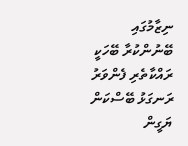ނިޒާމުގައި ބޭނުންކުރާ ބޭހަކީ ރައްކާތެރި ފެންވަރު ރަނގަޅު ބޭސްކަން ޔަގީން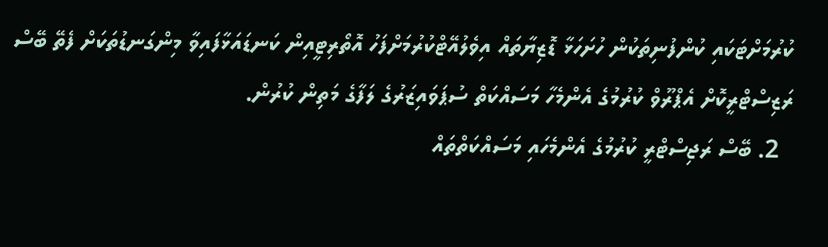ކުރުމަށްޓަކައި ކުންފުނިތަކުން ހުށަހަޅާ ޑޮޒިޔާތައް އިވެލުއޭޓްކުރުމަށްފަހު އޮތޯރިޓީއިން ކަނޑައަޅާފައިވާ މިންގަނޑުތަކަށް ފެތޭ ބޭސް ރަޒިސްޓްރީކޮށް އެޕްރޫވް ކުރުމުގެ އެންމެހާ މަސައްކަތް ސުޕަވައިޒަރުގެ ލަފާގެ މަތިން ކުރުން.
  2. ބޭސް ރަޖިސްޓްރީ ކުރުމުގެ އެންމެހައި މަސައްކަތްތައް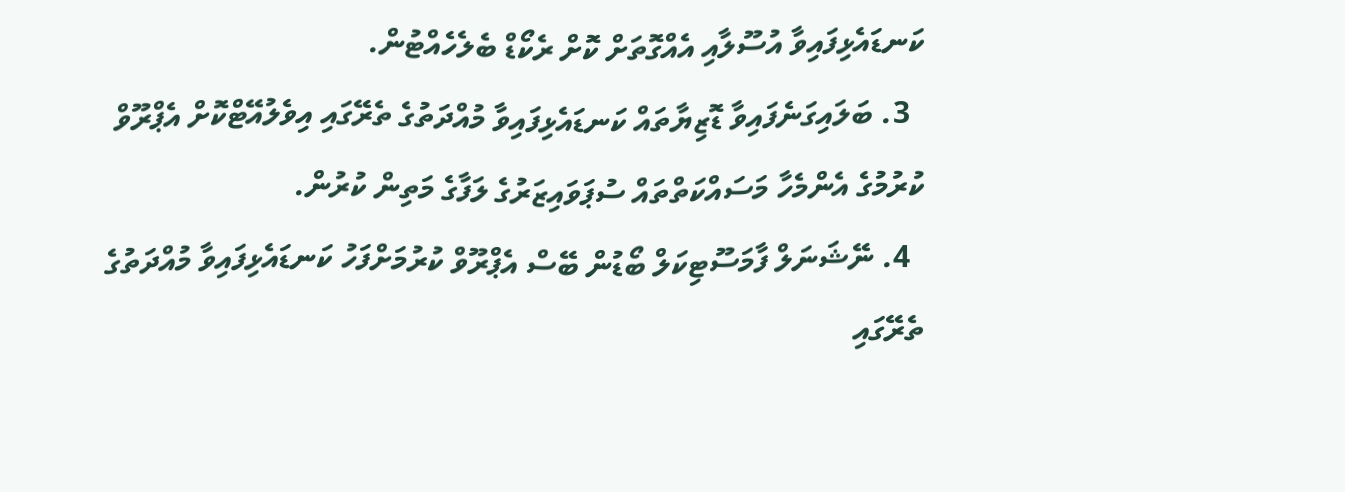ކަނޑައެޅިފައިވާ އުސޫލާއި އެއްގޮތަށް ކޮށް ރެކޯޑް ބެލެހެއްޓުން.
  3. ބަލައިގަނެފައިވާ ޑޮޒިޔާތައް ކަނޑައެޅިފައިވާ މުއްދަތުގެ ތެރޭގައި އިވެލުއޭޓްކޮށް އެޕްރޫވް ކުރުމުގެ އެންމެހާ މަސައްކަތްތައް ސުޕަވައިޒަރުގެ ލަފާގެ މަތިން ކުރުން.
  4. ނޭޝަނަލް ފާމަސޫޓިކަލް ބޯޑުން ބޭސް އެޕްރޫވް ކުރުމަށްފަހު ކަނޑައެޅިފައިވާ މުއްދަތުގެ ތެރޭގައި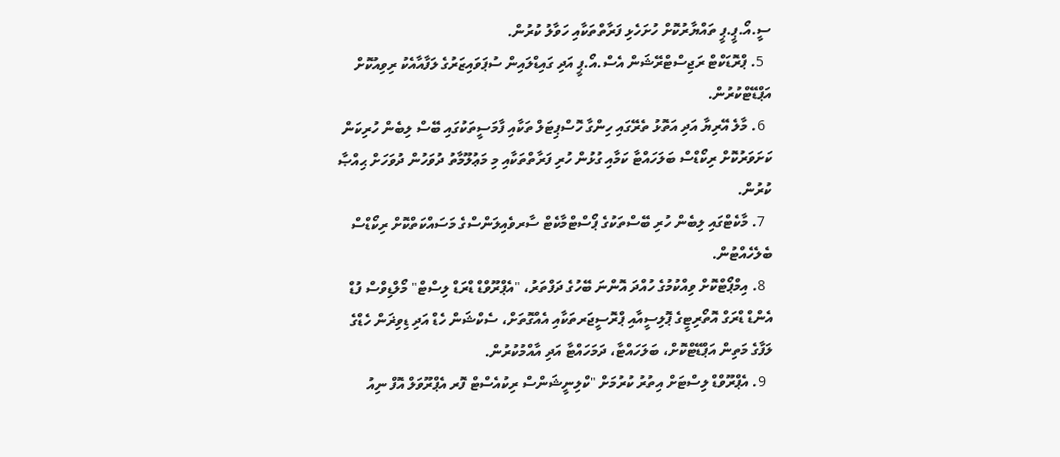ސީ.އޯ.ޕީ.ޕީ ތައްޔާރުކޮށް ހުށަހެޅި ފަރާތްތަކާއި ހަވާލު ކުރުން.
  5. ޕްރޮޑަކްޓް ރަޖިސްޓްރޭޝަން އެސް.އޯ.ޕީ އަދި ގައިޑްލައިން ސުޕަވައިޒަރުގެ ލަފާއާއެކު ރިވިއުކޮށް އަޕްޑޭޓްކުރުން.
  6. މާލެ އޭރިޔާ އަދި އަތޮޅު ތެރޭގައި ހިންގާ ހޮސްޕިޓަލް ތަކާއި ފާމަސީތަކުގައި ބޭސް ލިބެން ހުރިކަން ކަށަވަރުކޮށް ރިކޯޑްސް ބަލަހައްޓާ ކަމާއި ގުޅުން ހުރި ފަރާތްތަކާއި މި މަޢުލޫމާތު ދުވަހުން ދުވަހަށް ޙިއްޞާ ކުރުން.
  7. މާކެޓްގައި ލިބެން ހުރި ބޭސްތަކުގެ ޕޯސްޓްމާކެޓް ސާރވެއިލަންސްގެ މަސައްކަތްކޮށް ރިކޯޑްސް ބެލެހެއްޓުން.
  8. އިމްޕޯޓްކޮށް ވިއްކުމުގެ ހުއްދަ އޮންނަ ބޭހުގެ ދަފްތަރު، "އެޕްރޫވްޑް ޑްރަޑް ލިސްޓް" މޯލްޑިވްސް ފުޑް އެންޑް ޑްރަގް އޮތޯރިޓީގެ ޕޮލިސީއާއި ޕްރޮސީޖަރތަކާއި އެއްގޮތަށް، ސެކްޝަން ހެޑް އަދި ޑިވިޜަން ހެޑްގެ ލަފާގެ މަތިން އަޕްޑޭޓްކޮށް، ބަލަހައްޓާ، ދަމަހައްޓާ އަދި އާއްމުކުރުން.
  9. އެޕްރޫވްޑް ލިސްޓަށް އިތުރު ކުރުމަށް "ކްލިނީޝަންސް ރިކުއެސްޓް ފޮރ އެޕްރޫވަލް އޮފް ނިއު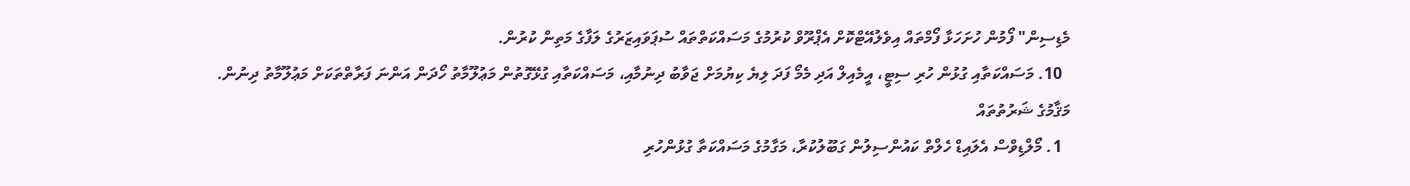މެޑިސިން" ފޯމުން ހުށަހަޅާ ފޯމްތައް އިވެލުއޭޓްކޮށް އެޕްރޫވް ކުރުމުގެ މަސައްކަތްތައް ސުޕަވައިޒަރުގެ ލަފާގެ މަތިން ކުރުން.
  10. މަސައްކަތާއި ގުޅުން ހުރި ސިޓީ، އީމެއިލް އަދި މެމޯ ފަދަ ލިޔެ ކިޔުމަށް ޖަވާބު ދިނުމާއި، މަސައްކަތާއި ގުޅޭގޮތުން މަޢުލޫމާތު ހޯދަން އަންނަ ފަރާތްތަކަށް މަޢުލޫމާތު ދިނުން.
މަޤާމުގެ ޝަރުތުތައް
  1. މޯލްޑިވްސް އެލައިޑް ހެލްތް ކައުންސިލުން ގަބޫލުކުރާ، މަގާމުގެ މަސައްކަތާ ގުޅުންހުރި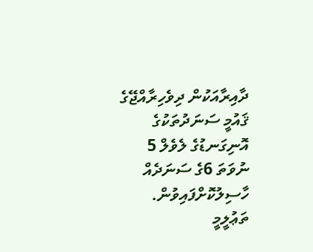ދާއިރާއަކުން ދިވެހިރާއްޖޭގެ ޤައުމީ ސަނަދުތަކުގެ އޮނިގަނޑުގެ ލެވެލް 5 ނުވަތަ 6ގެ ސަނަދެއް ހާސިލުކޮށްފައިވުން.
ތަޢުލީމީ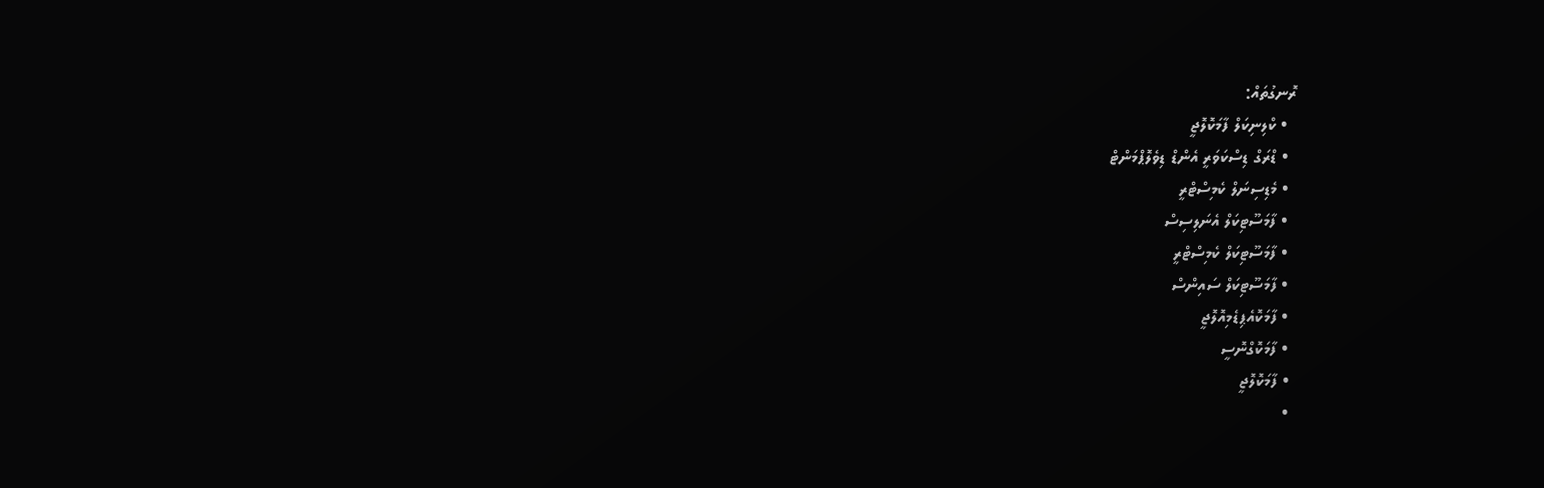ރޮނގުތައް:
  • ކްލިނިކަލް ފާމަކޮލޮޖީ
  • ޑްރަގް ޑިސްކަވަރީ އެންޑް ޑިވެލޮޕްމަންޓް
  • މެޑިސިނަލް ކެމިސްޓްރީ
  • ފާމަސޫޓިކަލް އެނަލިސިސް
  • ފާމަސޫޓިކަލް ކެމިސްޓްރީ
  • ފާމަސޫޓިކަލް ސައިންސް
  • ފާމަކޮއެޕިޑެމިއޮލޮޖީ
  • ފާމަކޮގްނޮސީ
  • ފާމަކޮލޮޖީ
  •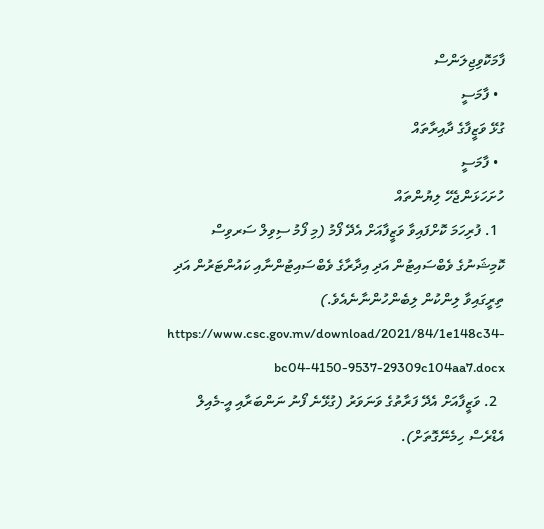ފާމަކޮވިޖިލަންސް
  • ފާމަސީ
ގުޅޭ ވަޒީފާގެ ދާއިރާތައް
  • ފާމަސީ
ހުށަހަޅަންޖެހޭ ލިޔުންތައް
  1. ފުރިހަމަ ކޮށްފައިވާ ވަޒީފާއަށް އެދޭ ފޯމު (މި ފޯމު ސިވިލް ސަރވިސް ކޮމިޝަނުގެ ވެބްސައިޓުން އަދި އިދާރާގެ ވެބްސައިޓުންނާއި ކައުންޓަރުން އަދި ތިރީގައިވާ ލިންކުން ލިބެންހުންނާނެއެވެ.)  https://www.csc.gov.mv/download/2021/84/1e148c34-bc04-4150-9537-29309c104aa7.docx
  2. ވަޒީފާއަށް އެދޭ ފަރާތުގެ ވަނަވަރު (ގުޅޭނެ ފޯނު ނަންބަރާއި އީ-މެއިލް އެޑްރެސް ހިމެނޭގޮތަށް).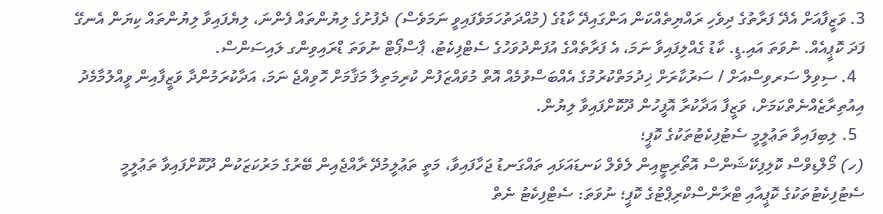3. ވަޒީފާއަށް އެދޭ ފަރާތުގެ ދިވެހި ރައްޔިތެއްކަން އަންގައިދޭ ކާޑުގެ (މުއްދަތުހަމަވެފައިވީ ނަމަވެސް) ދެފުށުގެ ލިޔުންތައް ފެންނަ، ލިޔެފައިވާ ލިޔުންތައް ކިޔަން އެނގޭ ފަދަ ކޮޕީއެއް. ނުވަތަ އައި.ޑީ. ކާޑު ގެއްލިފައިވާ ނަމަ، އެ ފަރާތެއްގެ އުފަންދުވަހުގެ ސެޓްފިކެޓު، ޕާސްޕޯޓް ނުވަތަ ޑްރައިވިންގ ލައިސަންސް.
  4. ސިވިލް ސަރވިސްއަށް / ސަރުކާރަށް ޚިދުމަތްކުރުމުގެ އެއްބަސްވުމެއް އޮތް މުވައްޒަފުން ކުރިމަތިލާ މަޤާމަށް ހޮވިއްޖެ ނަމަ، އަދާކުރަމުންދާ ވަޒީފާއިން ވީއްލުމާމެދު އިއުތިރާޒެއްނެތްކަމަށް، ވަޒީފާ އަދާކުރާ އޮފީހުން ދޫކޮށްފައިވާ ލިޔުން.
  5. ލިބިފައިވާ ތަޢުލީމީ ސެޓުފިކެޓުތަކުގެ ކޮޕީ؛
(ހ) މޯލްޑިވްސް ކޮލިފިކޭޝަންސް އޮތޯރިޓީއިން ލެވެލް ކަނޑައަޅައި ތައްގަނޑު ޖަހާފައިވާ، މަތީ ތަޢުލީމުދޭ ރާއްޖެއިން ބޭރުގެ މަރުކަޒަކުން ދޫކޮށްފައިވާ ތަޢުލީމީ ސެޓުފިކެޓުތަކުގެ ކޮޕީއާއި ޓްރާންސްކްރިޕްޓުގެ ކޮޕީ؛ ނުވަތަ: ސެޓްފިކެޓު ނެތް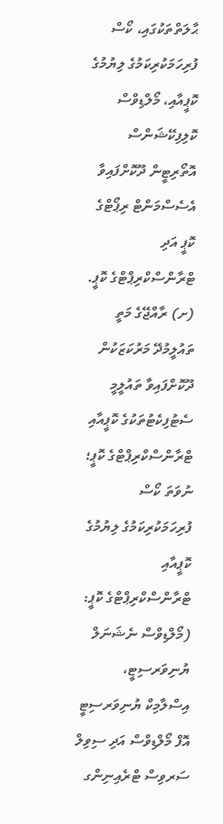ޙާލަތްތަކުގައި، ކޯސް ފުރިހަމަކުރިކަމުގެ ލިޔުމުގެ ކޮޕީއާއި، މޯލްޑިވްސް ކޮލިފިކޭޝަންސް އޮތޯރިޓީން ދޫކޮށްފައިވާ އެސެސްމަންޓް ރިޕޯޓްގެ ކޮޕީ އަދި ޓްރާންސްކްރިޕްޓްގެ ކޮޕީ.
(ށ) ރާއްޖޭގެ މަތީ ތައުލީމުދޭ މަރުކަޒަކުން ދޫކޮށްފައިވާ ތައުލީމީ ސެޓުފިކެޓުތަކުގެ ކޮޕީއާއި ޓްރާންސްކްރިޕްޓްގެ ކޮޕީ؛ ނުވަތަ ކޯސް ފުރިހަމަކުރިކަމުގެ ލިޔުމުގެ ކޮޕީއާއި ޓްރާންސްކްރިޕްޓްގެ ކޮޕީ: (މޯލްޑިވްސް ނެޝަނަލް ޔުނިވަރސިޓީ، އިސްލާމިކް ޔުނިވަރސިޓީ އޮފް މޯލްޑިވްސް އަދި ސިވިލް ސަރވިސް ޓްރެއިނިންގ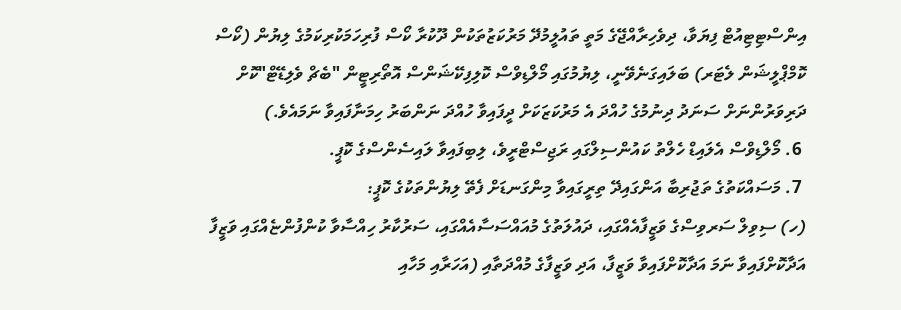އިންސްޓިޓިއުޓް ފިޔަވާ، ދިވެހިރާއްޖޭގެ މަތީ ތައުލީމުދޭ މަރުކަޒުތަކުން ދޫކުރާ ކޯސް ފުރިހަމަކުރިކަމުގެ ލިޔުން (ކޯސް ކޮމްޕްލީޝަން ލެޓަރ) ބަލައިގަނެވޭނީ، ލިޔުމުގައި މޯލްޑިވްސް ކޮލިފިކޭޝަންސް އޮތޯރިޓީން "ބެޗް ވެލިޑޭޓް"ކޮށް ދަރިވަރުންނަށް ސަނަދު ދިނުމުގެ ހުއްދަ އެ މަރުކަޒަކަށް ދީފައިވާ ހުއްދަ ނަންބަރު ހިމަނާފައިވާ ނަމައެވެ.)
 6. މޯލްޑިވްސް އެލައިޑް ހެލްތު ކައުންސިލްގައި ރަޖިސްޓްރީވެ، ލިބިފައިވާ ލައިސެންސްގެ ކޮޕީ.
 7. މަސައްކަތުގެ ތަޖުރިބާ އަންގައިދޭ ތިރީގައިވާ މިންގަނޑަށް ފެތޭ ލިޔުންތަކުގެ ކޮޕީ:
(ހ) ސިވިލް ސަރވިސްގެ ވަޒީފާއެއްގައި، ދައުލަތުގެ މުއައްސަސާއެއްގައި، ސަރުކާރު ހިއްސާވާ ކުންފުންޏެއްގައި ވަޒީފާ އަދާކޮށްފައިވާ ނަމަ އަދާކޮށްފައިވާ ވަޒީފާ، އަދި ވަޒީފާގެ މުއްދަތާއި (އަހަރާއި މަހާއި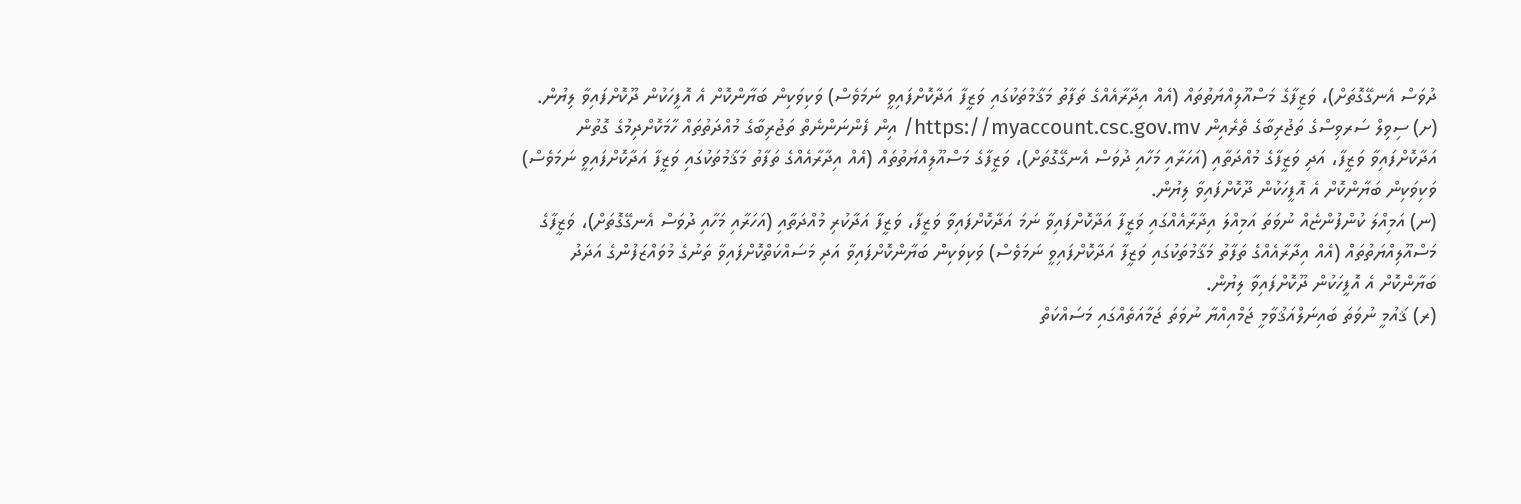ދުވަސް އެނގޭގޮތަށް)، ވަޒީފާގެ މަސްއޫލިއްޔަތުތައް (އެއް އިދާރާއެއްގެ ތަފާތު މަޤާމުތަކުގައި ވަޒީފާ އަދާކޮށްފައިވީ ނަމަވެސް) ވަކިވަކިން ބަޔާންކޮށް އެ އޮފީހަކުން ދޫކޮށްފައިވާ ލިޔުން.
(ށ) ސިވިލް ސަރވިސްގެ ތަޖުރިބާގެ ތެރެއިން https://myaccount.csc.gov.mv/ އިން ފެންނަންނެތް ތަޖުރިބާގެ މުއްދަތުތައް ހާމަކޮށްދިމުގެ ގޮތުން އަދާކޮށްފައިވާ ވަޒީފާ، އަދި ވަޒީފާގެ މުއްދަތާއި (އަހަރާއި މަހާއި ދުވަސް އެނގޭގޮތަށް)، ވަޒީފާގެ މަސްއޫލިއްޔަތުތައް (އެއް އިދާރާއެއްގެ ތަފާތު މަޤާމުތަކުގައި ވަޒީފާ އަދާކޮށްފައިވީ ނަމަވެސް) ވަކިވަކިން ބަޔާންކޮށް އެ އޮފީހަކުން ދޫކޮށްފައިވާ ލިޔުން.
(ނ) އަމިއްލަ ކުންފުންޏެއް ނުވަތަ އަމިއްލަ އިދާރާއެއްގައި ވަޒީފާ އަދާކޮށްފައިވާ ނަމަ އަދާކޮށްފައިވާ ވަޒީފާ، ވަޒީފާ އަދާކުރި މުއްދަތާއި (އަހަރާއި މަހާއި ދުވަސް އެނގޭގޮތަށް)، ވަޒީފާގެ މަސްއޫލިއްޔަތުތައް (އެއް އިދާރާއެއްގެ ތަފާތު މަޤާމުތަކުގައި ވަޒީފާ އަދާކޮށްފައިވީ ނަމަވެސް) ވަކިވަކިން ބަޔާންކޮށްފައިވާ އަދި މަސައްކަތްކޮށްފައިވާ ތަނުގެ މުވައްޒަފުންގެ އަދަދު ބަޔާންކޮށް އެ އޮފީހަކުން ދޫކޮށްފައިވާ ލިޔުން.
(ރ) ޤައުމީ ނުވަތަ ބައިނަލްއަޤުވާމީ ޖަމްއިއްޔާ ނުވަތަ ޖަމާއަތެއްގައި މަސައްކަތް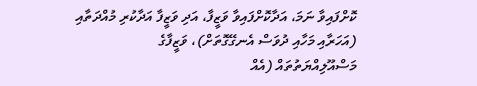ކޮށްފައިވާ ނަމަ، އަދާކޮށްފައިވާ ވަޒީފާ، އަދި ވަޒީފާ އަދާކުރި މުއްދަތާއި (އަހަރާއި މަހާއި ދުވަސް އެނގޭގޮތަށް)، ވަޒީފާގެ މަސްއޫލިއްޔަތުތައް (އެއް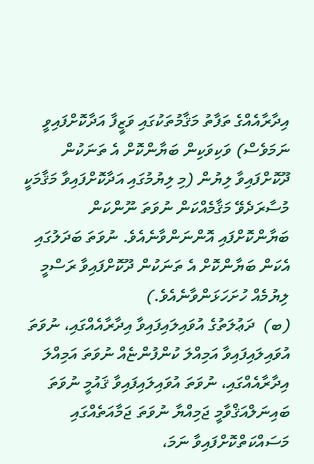އިދާރާއެއްގެ ތަފާތު މަޤާމުތަކުގައި ވަޒީފާ އަދާކޮށްފައިވީ ނަމަވެސް) ވަކިވަކިން ބަޔާންކޮށް އެ ތަނަކުން ދޫކޮށްފައިވާ ލިޔުން (މި ލިޔުމުގައި އަދާކޮށްފައިވާ މަޤާމަކީ މުސާރަދެވޭ މަޤާމެއްކަން ނުވަތަ ނޫންކަން ބަޔާންކޮށްފައި އޮންނަންވާނެއެވެ. ނުވަތަ ބަދަލުގައި އެކަން ބަޔާންކޮށް އެ ތަނަކުން ދޫކޮށްފައިވާ ރަސްމީ ލިޔުމެއް ހުށަހަޅަންވާނެއެވެ.)
(ބ)  ދަޢުލަތުގެ އުވައިލައިފައިވާ އިދާރާއެއްގައި، ނުވަތަ އުވައިލައިފައިވާ އަމިއްލަ ކުންފުންޏެއް ނުވަތަ އަމިއްލަ އިދާރާއެއްގައި، ނުވަތަ އުވައިލައިފައިވާ ޤައުމީ ނުވަތަ ބައިނަލްއަޤްވާމީ ޖަމިއްޔާ ނުވަތަ ޖަމާއަތެއްގައި މަސައްކަތްކޮށްފައިވާ ނަމަ،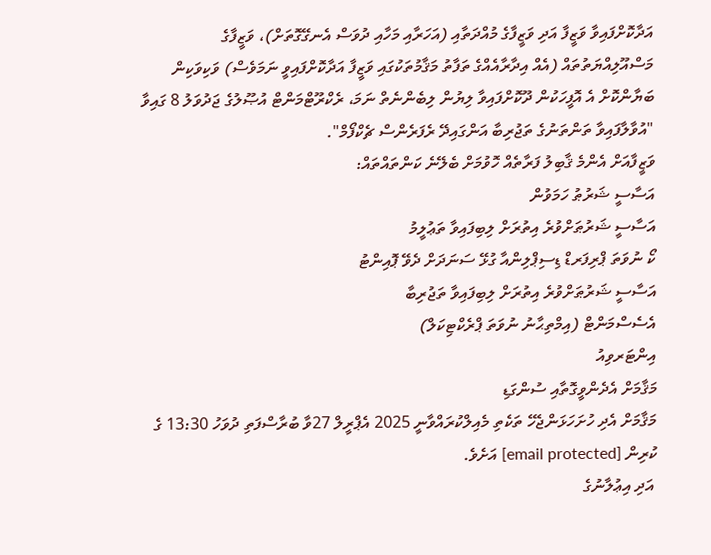އަދާކޮށްފައިވާ ވަޒީފާ އަދި ވަޒީފާގެ މުއްދަތާއި (އަހަރާއި މަހާއި ދުވަސް އެނގޭގޮތަށް)، ވަޒީފާގެ މަސްއޫލިއްޔަތުތައް (އެއް އިދާރާއެއްގެ ތަފާތު މަޤާމުތަކުގައި ވަޒީފާ އަދާކޮށްފައިވީ ނަމަވެސް) ވަކިވަކިން ބަޔާންކޮށް އެ އޮފީހަކުން ދޫކޮށްފައިވާ ލިޔުން ލިބެންނެތް ނަމަ، ރެކްރޫޓްމަންޓް އުޞޫލުގެ ޖަދުވަލު 8 ގައިވާ "އުވާލާފައިވާ ތަންތަނުގެ ތަޖުރިބާ އަންގައިދޭ ރެފަރެންސް ޗެކްފޯމް".
ވަޒީފާއަށް އެންމެ ޤާބިލު ފަރާތެއް ހޮވުމަށް ބެލޭނެ ކަންތައްތައް:
އަސާސީ ޝަރުޠު ހަމަވުން
އަސާސީ ޝަރުޠަށްވުރެ އިތުރަށް ލިބިފައިވާ ތަޢުލީމު
ކޯ ނުވަތަ ޕްރިފަރޑް ޑިސިޕްލިންއާ ގުޅޭ ސަނަދަށް ދެވޭ ޕޮއިންޓު
އަސާސީ ޝަރުޠަށްވުރެ އިތުރަށް ލިބިފައިވާ ތަޖުރިބާ
އެސެސްމަންޓް (އިމްތިޙާނު ނުވަތަ ޕްރެކްޓިކަލް)
އިންޓަރވިއު
މަޤާމަށް އެދެންވީގޮތާއި ސުންގަޑި
މަޤާމަށް އެދި ހުށަހަޅަންޖެހޭ ތަކެތި މެއިލްކުރައްވާނީ 2025 އެޕްރީލް 27ވާ ބުރާސްފަތި ދުވަހު 13:30 ގެ ކުރިން [email protected] އަށެވެ.
 އަދި އިޢުލާނުގެ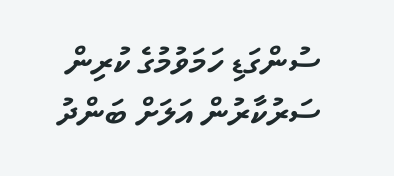ސުންގަޑި ހަމަވުމުގެ ކުރިން ސަރުކާރުން އަލަށް ބަންދު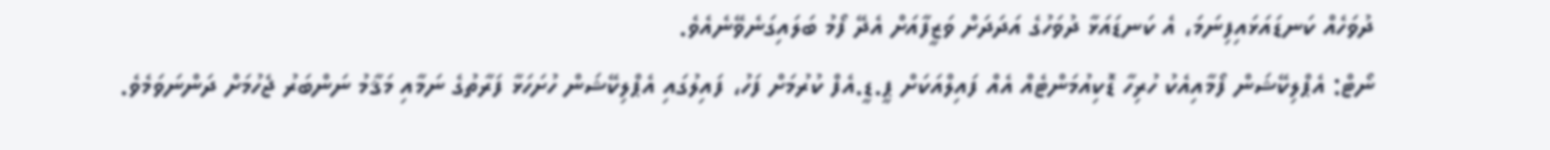ދުވަހެއް ކަނޑައަޅައިފިނަމަ، އެ ކަނޑައަޅާ ދުވަހުގެ އަދަދަށް ވަޒީފާއަށް އެދޭ ފޯމު ބަލައިގަނެވޭނެއެވެ.
ނޯޓް: އެޕްލިކޭޝަން ފޯމާއިއެކު ހުރިހާ ޑޮކިއުމަންޓެއް އެއް ފައިލްއަކަށް ޕީ.ޑީ.އެފް ކުރުމަށް ފަހު، ފައިލުގައި އެޕްލިކޭޝަން ހުށަހަޅާ ފަރާތުގެ ނަމާއި މަޤާމު ނަންބަރު ޖެހުމަށް ދަންނަވަމެވެ.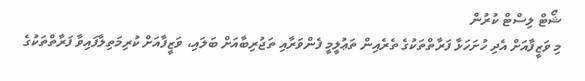ޝޯޓް ލިސްޓް ކުރުން
މި ވަޒީފާއަށް އެދި ހުށަހަޅާ ފަރާތްތަކުގެ ތެރެއިން ތަޢުލީމީ ފެންވަރާއި ތަޖުރިބާއަށް ބަލައި، ވަޒީފާއަށް ކުރިމަތިލާފައިވާ ފަރާތްތަކުގެ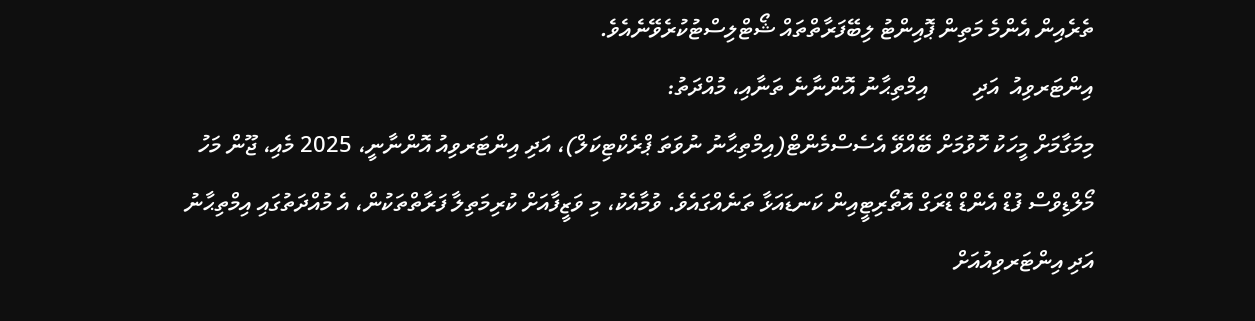ތެރެއިން އެންމެ މަތިން ޕޮއިންޓު ލިބޭފަރާތްތައް ޝޯޓްލިސްޓުކުރެވޭނެއެވެ.
އިންޓަރވިއު  އަދި        އިމްތިޙާނު އޮންނާނެ ތަނާއި، މުއްދަތު:
މިމަގާމަށް މީހަކު ހޮވުމަށް ބޭއްވޭ އެސެސްމެންޓް(އިމްތިޙާނު ނުވަތަ ޕްރެކްޓިކަލް)، އަދި އިންޓަރވިއު އޮންނާނީ، 2025 މެއި، ޖޫން މަހު މޯލްޑިވްސް ފުޑް އެންޑް ޑްރަގް އޮތޯރިޓީއިން ކަނޑައަޅާ ތަނެއްގައެވެ. ވުމާއެކު، މި ވަޒީފާއަށް ކުރިމަތިލާ ފަރާތްތަކުން، އެ މުއްދަތުގައި އިމްތިޙާނު އަދި އިންޓަރވިއުއަށް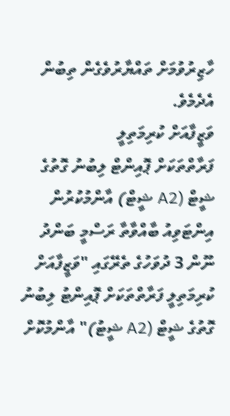ހާޒިރުވުމަށް ތައްޔާރުވެގެން ތިބުން އެދެމެވެ.
ވަޒީފާއަށް ކުރިމަތިލީ
ފަރާތްތަކަށް ޕޮއިންޓް ލިބުނު ގޮތުގެ ޝީޓް (A2 ޝީޓް) އާންމުކުރުން
އިންޓަވިއު ބާއްވާތާ ރަސްމީ ބަންދު ނޫން 3 ދުވަހުގެ ތެރޭގައި "ވަޒީފާއަށް ކުރިމަތިލީ ފަރާތްތަކަށް ޕޮއިންޓު ލިބުނު ގޮތުގެ ޝީޓް (A2 ޝީޓު)" އާންމުކޮށް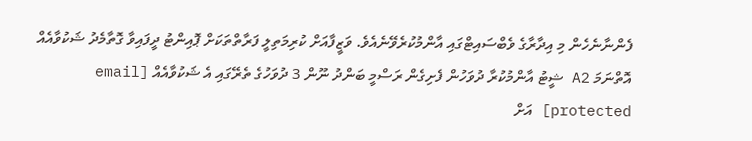ފެންނާނެހެން މި އިދާރާގެ ވެބްސައިޓްގައި އާންމުކުރެވޭނެއެވެ. ވަޒީފާއަށް ކުރިމަތިލީ ފަރާތްތަކަށް ޕޮއިންޓު ދީފައިވާ ގޮތާމެދު ޝަކުވާއެއް އޮތްނަމަ A2 ޝީޓު އާންމުކުރާ ދުވަހުން ފެށިގެން ރަސްމީ ބަންދު ނޫން 3 ދުވަހުގެ ތެރޭގައި އެ ޝަކުވާއެއް [email protected] އަށް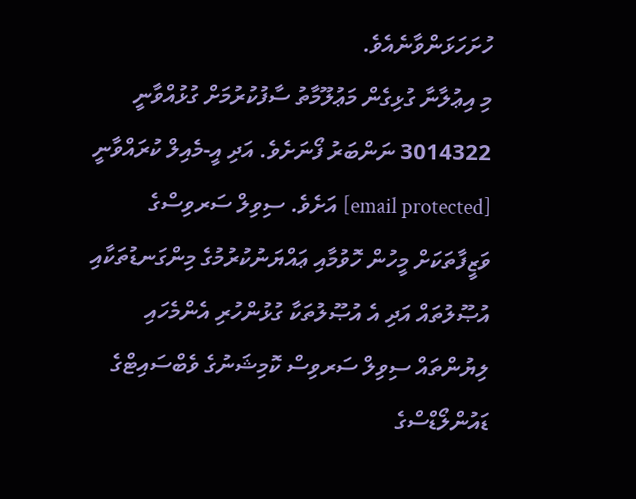ހުށަހަޅަންވާނެއެވެ.
މި އިޢުލާނާ ގުޅިގެން މަޢުލޫމާތު ސާފުކުރުމަށް ގުޅުއްވާނީ 3014322 ނަންބަރު ފޯނަށެވެ. އަދި އީ-މެއިލް ކުރައްވާނީ [email protected] އަށެވެ. ސިވިލް ސަރވިސްގެ ވަޒީފާތަކަށް މީހުން ހޮވުމާއި ޢައްޔަނުކުރުމުގެ މިންގަނޑުތަކާއި އުޞޫލުތައް އަދި އެ އުޞޫލުތަކާ ގުޅުންހުރި އެންމެހައި ލިޔުންތައް ސިވިލް ސަރވިސް ކޮމިޝަނުގެ ވެބްސައިޓްގެ ޑައުންލޯޑްސްގެ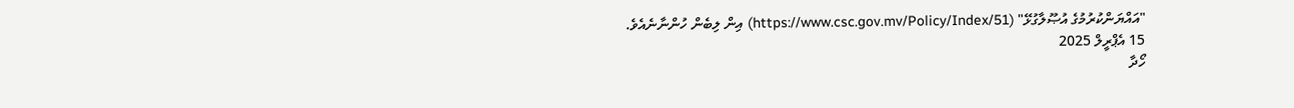"އައްޔަންކުރުމުގެ އުޞޫލާގުޅޭ" (https://www.csc.gov.mv/Policy/Index/51) އިން ލިބެން ހުންނާނެއެވެ.
15 އެޕްރީލް 2025
ހޯދާ